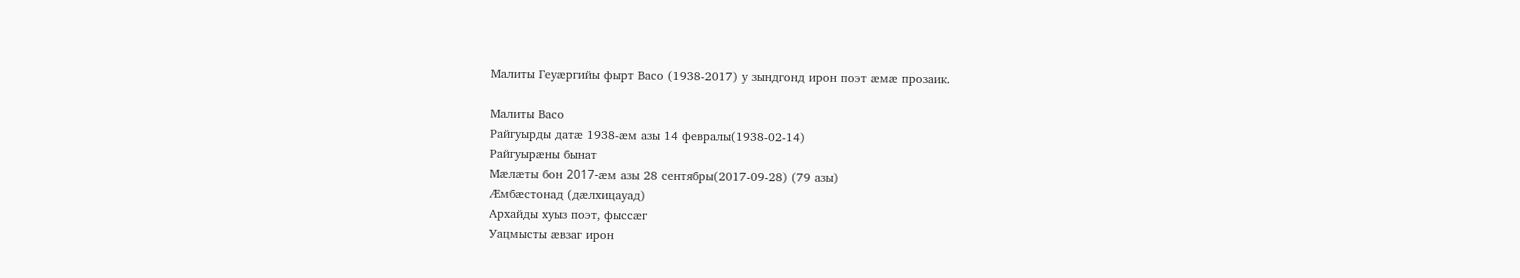Малиты Геуæргийы фырт Васо (1938-2017) у зындгонд ирон поэт æмæ прозаик.

Малиты Васо
Райгуырды датæ 1938-æм азы 14 февралы(1938-02-14)
Райгуырæны бынат
Мæлæты бон 2017-æм азы 28 сентябры(2017-09-28) (79 азы)
Æмбæстонад (дæлхицауад)
Архайды хуыз поэт, фыссæг
Уацмысты æвзаг ирон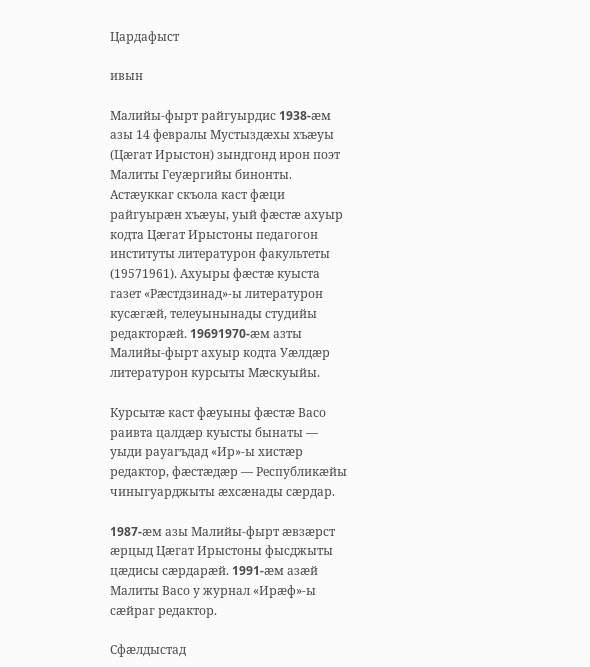Цардафыст

ивын

Малийы-фырт райгуырдис 1938-æм азы 14 февралы Мустыздæхы хъæуы (Цæгат Ирыстон) зындгонд ирон поэт Малиты Геуæргийы бинонты. Астæуккаг скъола каст фæци райгуырæн хъæуы, уый фæстæ ахуыр кодта Цæгат Ирыстоны педагогон институты литературон факультеты (19571961). Ахуыры фæстæ куыста газет «Рæстдзинад»-ы литературон кусæгæй, телеуынынады студийы редакторæй. 19691970-æм азты Малийы-фырт ахуыр кодта Уæлдæр литературон курсыты Мæскуыйы.

Курсытæ каст фæуыны фæстæ Васо раивта цалдæр куысты бынаты — уыди рауагъдад «Ир»-ы хистæр редактор, фæстæдæр — Республикæйы чиныгуарджыты æхсæнады сæрдар.

1987-æм азы Малийы-фырт æвзæрст æрцыд Цæгат Ирыстоны фысджыты цæдисы сæрдарæй. 1991-æм азæй Малиты Васо у журнал «Ирæф»-ы сæйраг редактор.

Сфæлдыстад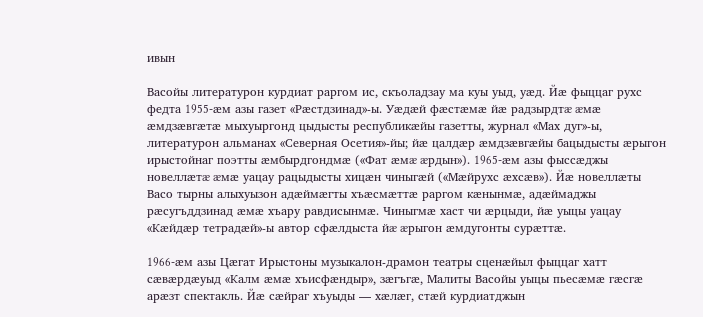ивын

Васойы литературон курдиат раргом ис, скъоладзау ма куы уыд, уæд. Йæ фыццаг рухс федта 1955-æм азы газет «Рæстдзинад»-ы. Уæдæй фæстæмæ йæ радзырдтæ æмæ æмдзæвгæтæ мыхуыргонд цыдысты республикæйы газетты, журнал «Мах дуг»-ы, литературон альманах «Северная Осетия»-йы; йæ цалдæр æмдзæвгæйы бацыдысты æрыгон ирыстойнаг поэтты æмбырдгондмæ («Фат æмæ æрдын»). 1965-æм азы фыссæджы новеллæтæ æмæ уацау рацыдысты хицæн чиныгæй («Мæйрухс æхсæв»). Йæ новеллæты Васо тырны алыхуызон адæймæгты хъæсмæттæ раргом кæнынмæ, адæймаджы рæсугъддзинад æмæ хъару равдисынмæ. Чиныгмæ хаст чи æрцыди, йæ уыцы уацау «Кæйдæр тетрадæй»-ы автор сфæлдыста йæ æрыгон æмдугонты сурæттæ.

1966-æм азы Цæгат Ирыстоны музыкалон-драмон театры сценæйыл фыццаг хатт сæвæрдæуыд «Калм æмæ хъисфæндыр», зæгъгæ, Малиты Васойы уыцы пьесæмæ гæсгæ арæзт спектакль. Йæ сæйраг хъуыды — хæлæг, стæй курдиатджын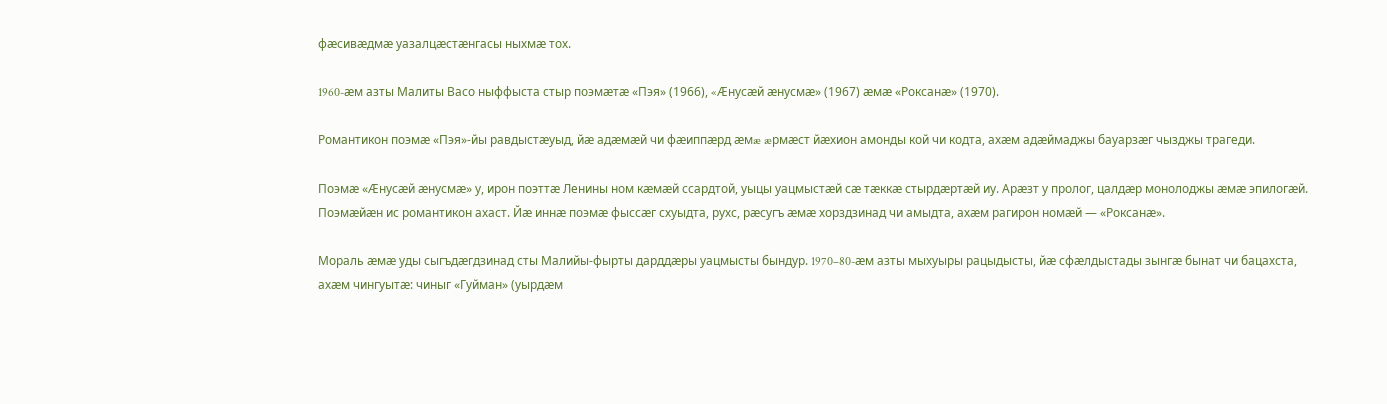фæсивæдмæ уазалцæстæнгасы ныхмæ тох.

1960-æм азты Малиты Васо ныффыста стыр поэмæтæ «Пэя» (1966), «Æнусæй æнусмæ» (1967) æмæ «Роксанæ» (1970).

Романтикон поэмæ «Пэя»-йы равдыстæуыд, йæ адæмæй чи фæиппæрд æмæ æрмæст йæхион амонды кой чи кодта, ахæм адæймаджы бауарзæг чызджы трагеди.

Поэмæ «Æнусæй æнусмæ» у, ирон поэттæ Ленины ном кæмæй ссардтой, уыцы уацмыстæй сæ тæккæ стырдæртæй иу. Арæзт у пролог, цалдæр монолоджы æмæ эпилогæй. Поэмæйæн ис романтикон ахаст. Йæ иннæ поэмæ фыссæг схуыдта, рухс, рæсугъ æмæ хорздзинад чи амыдта, ахæм рагирон номæй — «Роксанæ».

Мораль æмæ уды сыгъдæгдзинад сты Малийы-фырты дарддæры уацмысты бындур. 1970–80-æм азты мыхуыры рацыдысты, йæ сфæлдыстады зынгæ бынат чи бацахста, ахæм чингуытæ: чиныг «Гуйман» (уырдæм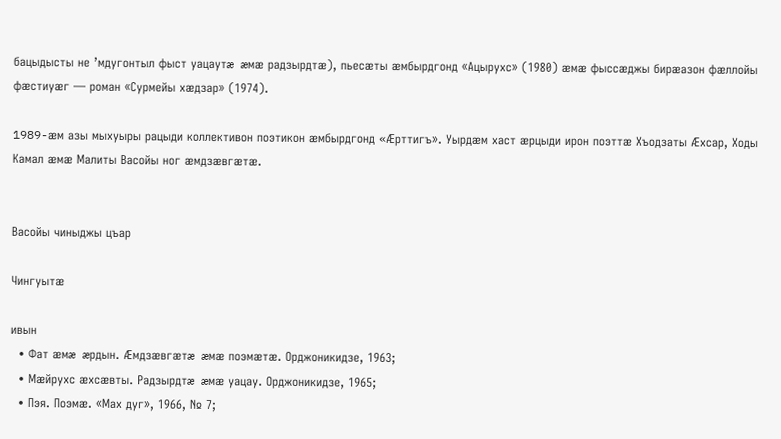бацыдысты не ’мдугонтыл фыст уацаутæ æмæ радзырдтæ), пьесæты æмбырдгонд «Ацырухс» (1980) æмæ фыссæджы бирæазон фæллойы фæстиуæг — роман «Сурмейы хæдзар» (1974).

1989-æм азы мыхуыры рацыди коллективон поэтикон æмбырдгонд «Æрттигъ». Уырдæм хаст æрцыди ирон поэттæ Хъодзаты Æхсар, Ходы Камал æмæ Малиты Васойы ног æмдзæвгæтæ.


Васойы чиныджы цъар

Чингуытæ

ивын
  • Фат æмæ æрдын. Æмдзæвгæтæ æмæ поэмæтæ. Орджоникидзе, 1963;
  • Мæйрухс æхсæвты. Радзырдтæ æмæ уацау. Орджоникидзе, 1965;
  • Пэя. Поэмæ. «Мах дуг», 1966, № 7;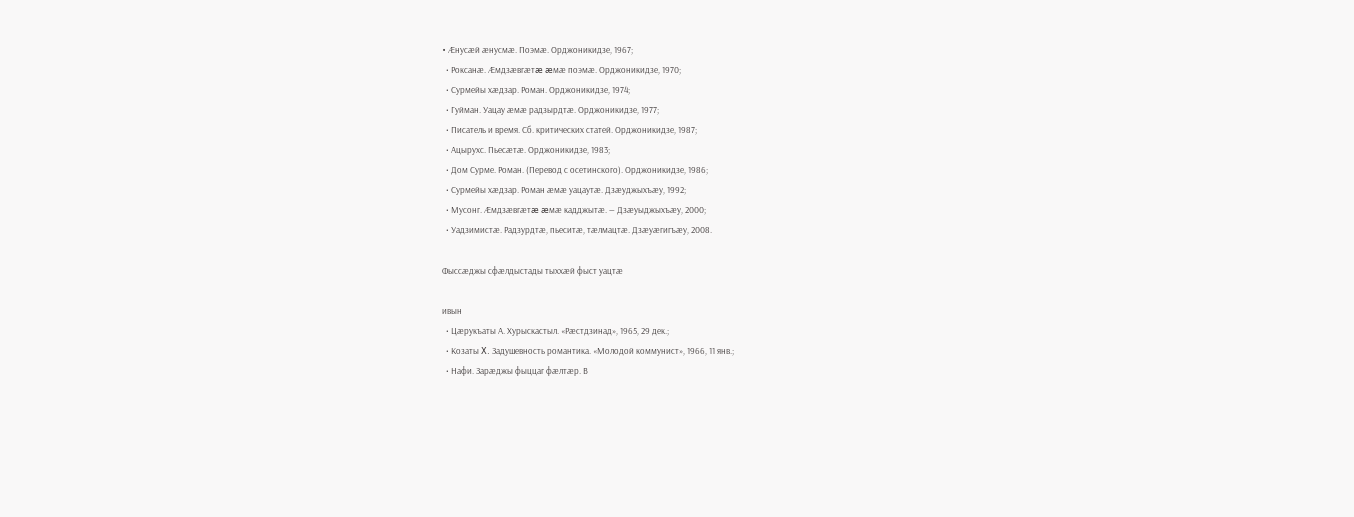• Æнусæй æнусмæ. Поэмæ. Орджоникидзе, 1967;
  • Роксанæ. Æмдзæвгæтæ æмæ поэмæ. Орджоникидзе, 1970;
  • Сурмейы хæдзар. Роман. Орджоникидзе, 1974;
  • Гуйман. Уацау æмæ радзырдтæ. Орджоникидзе, 1977;
  • Писатель и время. Сб. критических статей. Орджоникидзе, 1987;
  • Ацырухс. Пьесæтæ. Орджоникидзе, 1983;
  • Дом Сурме. Роман. (Перевод с осетинского). Орджоникидзе, 1986;
  • Сурмейы хæдзар. Роман æмæ уацаутæ. Дзæуджыхъæу, 1992;
  • Мусонг. Æмдзæвгæтæ æмæ кадджытæ. — Дзæуыджыхъæу, 2000;
  • Уадзимистæ. Радзурдтæ, пьеситæ, тæлмацтæ. Дзæуæгигъæу, 2008.

Фыссæджы сфæлдыстады тыххæй фыст уацтæ

ивын
  • Цæрукъаты А. Хурыскастыл. «Рæстдзинад», 1965, 29 дек.;
  • Козаты X. Задушевность романтика. «Молодой коммунист», 1966, 11 янв.;
  • Нафи. Зарæджы фыццаг фæлтæр. В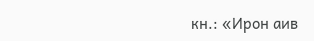кн.: «Ирон аив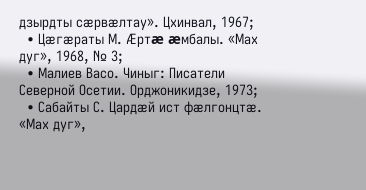дзырдты сæрвæлтау». Цхинвал, 1967;
  • Цæгæраты М. Æртæ æмбалы. «Мах дуг», 1968, № 3;
  • Малиев Васо. Чиныг: Писатели Северной Осетии. Орджоникидзе, 1973;
  • Сабайты С. Цардæй ист фæлгонцтæ. «Мах дуг»,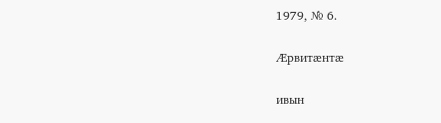1979, № 6.

Æрвитæнтæ

ивын